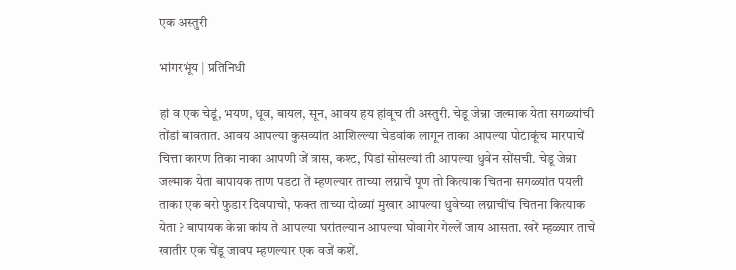एक अस्तुरी

भांगरभूंय | प्रतिनिधी

हां व एक चेडूं, भयण, धूव, बायल, सून, आवय हय हांवूच ती अस्तुरी. चेडू जेन्ना जल्माक येता सगळ्यांची तोंडां बावतात. आवय आपल्या कुसव्यांत आशिल्ल्या चेडवांक लागून ताका आपल्या पोटाकूंच मारपाचें चित्ता कारण तिका नाका आपणी जें त्रास, कश्ट, पिडां सोसल्यां ती आपल्या धुवेन सोंसची. चेडू जेन्ना जल्माक येता बापायक ताण पडटा तें म्हणल्यार ताच्या लग्नाचें पूण तो कित्याक चितना सगळ्यांत पयली ताका एक बरो फुडार दिवपाचो, फक्त ताच्या दोळ्यां मुखार आपल्या धुवेच्या लग्नाचींच चितना कित्याक येता ? बापायक केन्ना कांय ते आपल्या घरांतल्यान आपल्या घोवागेर गेल्लें जाय आसता. खरें म्हळ्यार ताचे खातीर एक चेंडू जावप म्हणल्यार एक वजें कशें.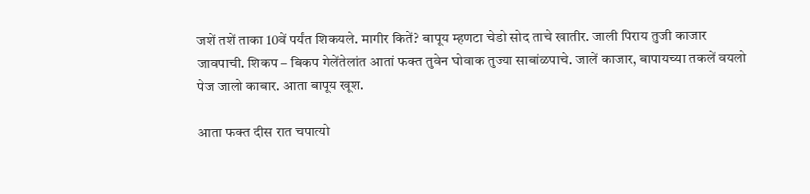जशें तशें ताका 10वें पर्यंत शिकयले. मागीर कितें? बापूय म्हणटा चेडो सोद ताचे खातीर. जाली पिराय तुजी काजार जावपाची. शिकप – बिकप गेलेंतेलांत आतां फक्त तुवेन घोवाक तुज्या साबांळपाचे. जालें काजार, बापायच्या तकलें वयलो पेज जालो काबार. आता बापूय खूश.

आता फक्त दीस रात चपात्यो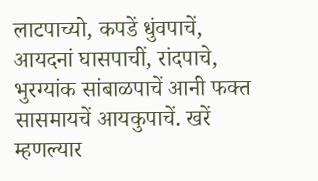लाटपाच्यो, कपडें धुंवपाचें, आयदनां घासपाचीं, रांदपाचे, भुरग्यांक सांबाळपाचें आनी फक्त सासमायचें आयकुपाचें. खरें म्हणल्यार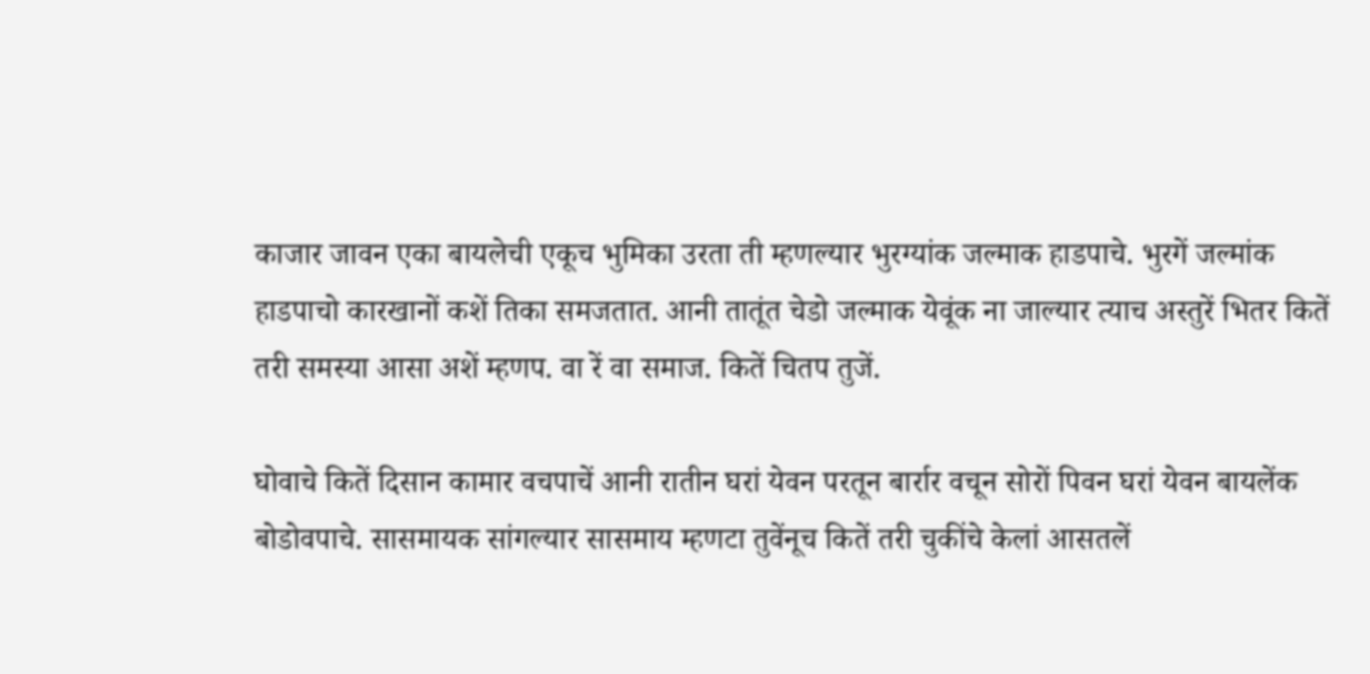काजार जावन एका बायलेची एकूच भुमिका उरता ती म्हणल्यार भुरग्यांक जल्माक हाडपाचे. भुरगें जल्मांक हाडपाचो कारखानों कशें तिका समजतात. आनी तातूंत चेडो जल्माक येवूंक ना जाल्यार त्याच अस्तुरें भितर कितें तरी समस्या आसा अशें म्हणप. वा रें वा समाज. कितें चितप तुजें.

घोवाचे कितें दिसान कामार वचपाचें आनी रातीन घरां येवन परतून बार्रार वचून सोरों पिवन घरां येवन बायलेंक बोडोवपाचे. सासमायक सांगल्यार सासमाय म्हणटा तुवेंनूच कितें तरी चुकींचे केलां आसतलें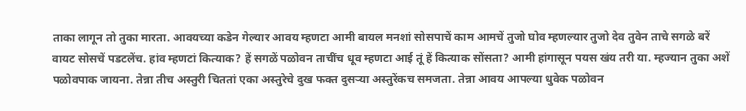ताका लागून तो तुका मारता. आवयच्या कडेन गेल्यार आवय म्हणटा आमी बायल मनशां सोसपाचें काम आमचें तुजो घोव म्हणल्यार तुजो देव तुवेन ताचे सगळे बरें वायट सोसचें पडटलेंच. हांव म्हणटां कित्याक? हें सगळें पळोवन ताचींच धूव म्हणटा आई तूं हें कित्याक सोंसता? आमी हांगासून पयस खंय तरी या. म्हज्यान तुका अशें पळोवपाक जायना. तेन्ना तीच अस्तुरी चिततां एका अस्तुरेचे दुख फक्त दुसऱ्या अस्तुरेंकच समजता. तेन्ना आवय आपल्या धुवेक पळोवन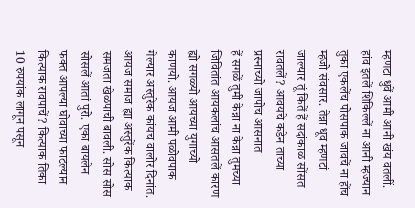म्हणटा धुवें आमी आनी खंय वतलीं. हांव इतलें शिकिल्लें ना आनी म्हज्यान तुका एकलेंच पोसपाक जावचें ना होंच म्हजो संवसार. तेन्ना धूव म्हणटां जाल्यार तूं कितें हें सदांकाळ सोंसत रावतलें? आवयचे कडेन ताच्या प्रस्नाच्यो जापोच आसनात
हें सगळें तुमी केन्ना ना केन्ना तुमच्या जिवितांत आयकलांच आसतलें कारण ह्यो सगळ्यो आयच्या युगाच्यो काणयो. आयज आमी पळोवपाक गेल्यार अस्तुरेक कांयच वालोर दिनांत. आयज समाज ह्या अस्तुरेंक कित्याक समजता खेळपाची बावली. सोस सोस सोसलें आतां पुरो. एका बायलेन फक्त आपल्या घोवाच्या फाटल्यान कित्याक रावपाचें? कित्याक तिका 10 रुपयांक लागून पसून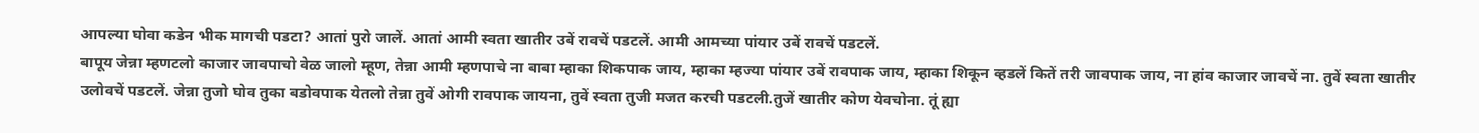आपल्या घोवा कडेन भीक मागची पडटा? आतां पुरो जालें. आतां आमी स्वता खातीर उबें रावचें पडटलें. आमी आमच्या पांयार उबें रावचें पडटलें.
बापूय जेन्ना म्हणटलो काजार जावपाचो वेळ जालो म्हूण, तेन्ना आमी म्हणपाचे ना बाबा म्हाका शिकपाक जाय, म्हाका म्हज्या पांयार उबें रावपाक जाय, म्हाका शिकून व्हडलें कितें तरी जावपाक जाय, ना हांव काजार जावचें ना. तुवें स्वता खातीर उलोवचें पडटलें. जेन्ना तुजो घोव तुका बडोवपाक येतलो तेन्ना तुवें ओगी रावपाक जायना, तुवें स्वता तुजी मजत करची पडटली.तुजें खातीर कोण येवचोना. तूं ह्या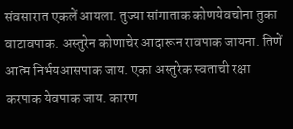संवसारात एकलें आयला. तुज्या सांगाताक कोणयेवचोना तुका वाटावपाक. अस्तुरेन कोणाचेर आदारून रावपाक जायना. तिणें आत्म निर्भयआसपाक जाय. एका अस्तुरेक स्वताची रक्षा करपाक येवपाक जाय. कारण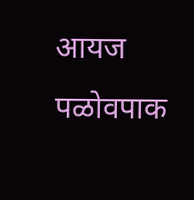आयज पळोवपाक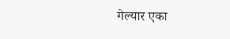गेल्यार एका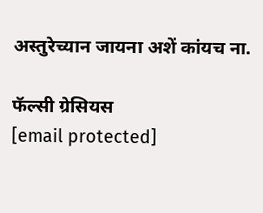अस्तुरेच्यान जायना अशें कांयच ना.

फॅल्सी ग्रेसियस
[email protected]